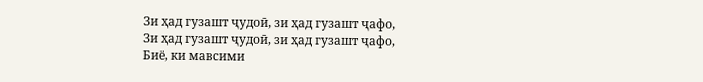Зи ҳад гузашт ҷудоӣ, зи ҳад гузашт ҷафо,
Зи ҳад гузашт ҷудоӣ, зи ҳад гузашт ҷафо,
Биё, ки мавсими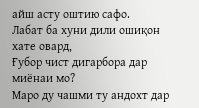айш асту оштию сафо.
Лабат ба хуни дили ошиқон хате овард,
Ғубор чист дигарбора дар миёнаи мо?
Маро ду чашми ту андохт дар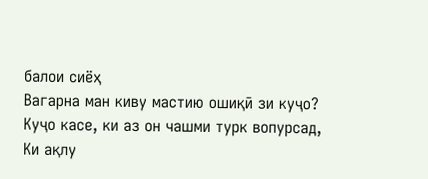балои сиёҳ
Вагарна ман киву мастию ошиқӣ зи куҷо?
Куҷо касе, ки аз он чашми турк вопурсад,
Ки ақлу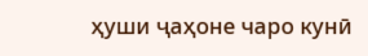ҳуши ҷаҳоне чаро кунӣ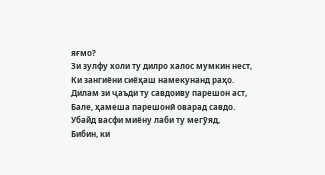яғмо?
Зи зулфу холи ту дилро халос мумкин нест,
Ки зангиёни сиёҳаш намекунанд раҳо.
Дилам зи ҷаъди ту савдоиву парешон аст,
Бале, ҳамеша парешонӣ оварад савдо.
Убайд васфи миёну лаби ту мегӯяд,
Бибин, ки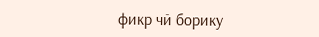фикр чӣ борику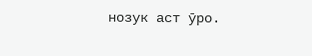нозук аст ӯро.